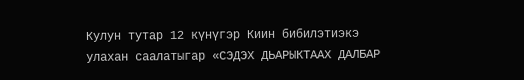Кулун тутар 12 күнүгэр Киин бибилэтиэкэ улахан саалатыгар «СЭДЭХ ДЬАРЫКТААХ ДАЛБАР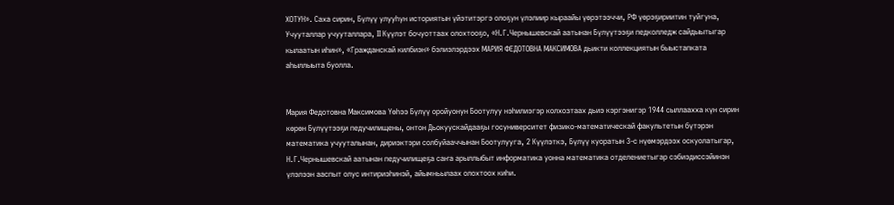ХОТУН». Саха сирин, Бүлүү улууһун историятын үйэтитэргэ олоҕун үлэлиир кыраайы үөрэтээччи, РФ үөрэҕириитин туйгуна, Учууталлар учууталлара, II Күүлэт бочуоттаах олохтооҕо, «Н.Г.Чернышевскай аатынан Бүлүүтээҕи педколледж сайдыытыгар кылаатын иһин», «Гражданскай килбиэн» бэлиэлэрдээх МАРИЯ ФЕДОТОВНА МАКСИМОВА дьикти коллекциятын быыстапката аһыллыыта буолла.


Мария Федотовна Максимова Үөһээ Бүлүү оройуонун Боотулуу нэһилиэгэр колхозтаах дьиэ кэргэнигэр 1944 cыллаахха күн сирин көрөн Бүлүүтээҕи педучилищены, онтон Дьокуускайдааҕы госуниверситет физико-математическай факультетын бүтэрэн математика учууталынан, дириэктэри солбуйааччынан Боотулууга, 2 Күүлэткэ, Бүлүү куоратын 3-с нүөмэрдээх оскуолатыгар, Н.Г.Чернышевскай аатынан педучилищеҕа саҥа арыллыбыт информатика уонна математика отделениетыгар сэбиэдиссэйинэн үлэлээн ааспыт олус интириэһинэй, айымньылаах олохтоох киһи.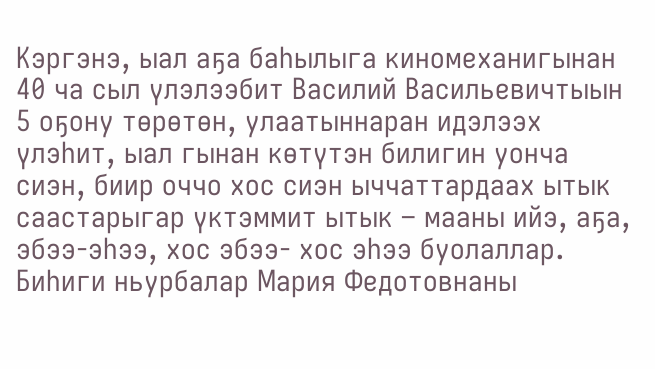Кэргэнэ, ыал аҕа баһылыга киномеханигынан 40 ча сыл үлэлээбит Василий Васильевичтыын 5 оҕону төрөтөн, улаатыннаран идэлээх үлэһит, ыал гынан көтүтэн билигин уонча сиэн, биир оччо хос сиэн ыччаттардаах ытык саастарыгар үктэммит ытык – мааны ийэ, аҕа, эбээ-эһээ, хос эбээ- хос эһээ буолаллар.
Биһиги ньурбалар Мария Федотовнаны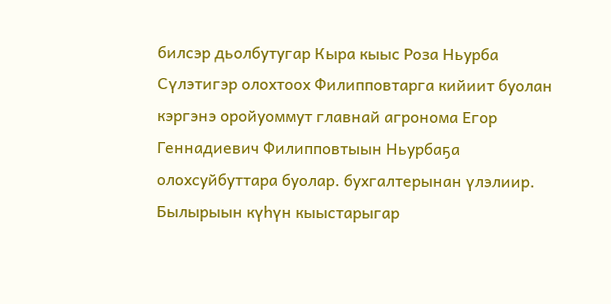билсэр дьолбутугар Кыра кыыс Роза Ньурба Сүлэтигэр олохтоох Филипповтарга кийиит буолан кэргэнэ оройуоммут главнай агронома Егор Геннадиевич Филипповтыын Ньурбаҕа олохсуйбуттара буолар. бухгалтерынан үлэлиир. Былырыын күһүн кыыстарыгар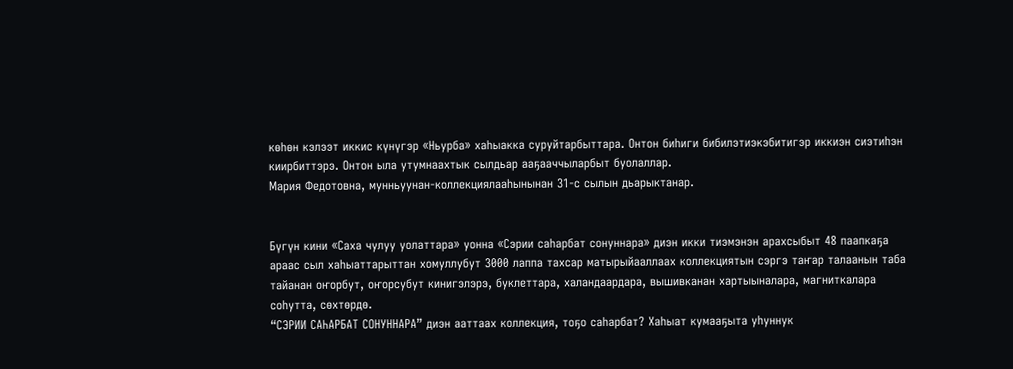көһөн кэлээт иккис күнүгэр «Ньурба» хаһыакка суруйтарбыттара. Онтон биһиги бибилэтиэкэбитигэр иккиэн сиэтиһэн киирбиттэрэ. Онтон ыла утумнаахтык сылдьар ааҕааччыларбыт буолаллар.
Мария Федотовна, мунньуунан-коллекциялааһынынан 31-с сылын дьарыктанар.


Бүгүн кини «Саха чулуу уолаттара» уонна «Сэрии саһарбат сонуннара» диэн икки тиэмэнэн арахсыбыт 48 паапкаҕа араас сыл хаһыаттарыттан хомуллубут 3000 лаппа тахсар матырыйааллаах коллекциятын сэргэ таҥар талаанын таба тайанан оҥорбут, оҥорсубут кинигэлэрэ, буклеттара, халандаардара, вышивканан хартыыналара, магниткалара соһутта, сөхтөрдө.
“СЭРИИ САҺАРБАТ СОНУННАРА” диэн ааттаах коллекция, тоҕо саһарбат? Хаһыат кумааҕыта уһуннук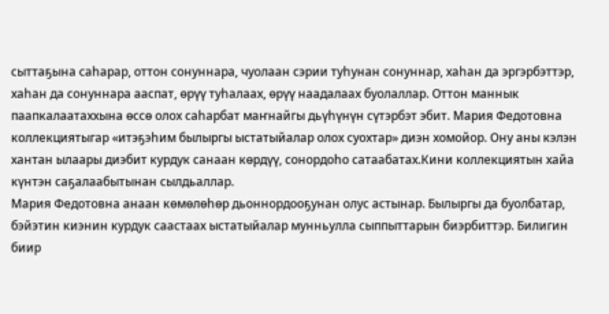сыттаҕына саһарар, оттон сонуннара, чуолаан сэрии туһунан сонуннар, хаһан да эргэрбэттэр, хаһан да сонуннара ааспат, өрүү туһалаах, өрүү наадалаах буолаллар. Оттон маннык паапкалаатаххына өссө олох саһарбат маҥнайгы дьүһүнүн сүтэрбэт эбит. Мария Федотовна коллекциятыгар «итэҕэһим былыргы ыстатыйалар олох суохтар» диэн хомойор. Ону аны кэлэн хантан ылаары диэбит курдук санаан көрдүү, сонордоһо сатаабатах.Кини коллекциятын хайа күнтэн саҕалаабытынан сылдьаллар.
Мария Федотовна анаан көмөлөһөр дьоннордооҕунан олус астынар. Былыргы да буолбатар, бэйэтин киэнин курдук саастаах ыстатыйалар мунньулла сыппыттарын биэрбиттэр. Билигин биир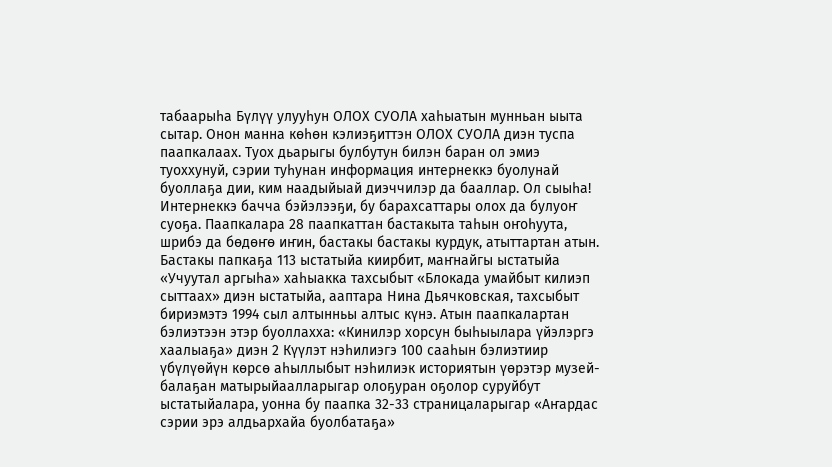табаарыһа Бүлүү улууһун ОЛОХ СУОЛА хаһыатын мунньан ыыта сытар. Онон манна көһөн кэлиэҕиттэн ОЛОХ СУОЛА диэн туспа паапкалаах. Туох дьарыгы булбутун билэн баран ол эмиэ туоххунуй, сэрии туһунан информация интернеккэ буолунай буоллаҕа дии, ким наадыйыай диэччилэр да бааллар. Ол сыыһа! Интернеккэ бачча бэйэлээҕи, бу барахсаттары олох да булуоҥ суоҕа. Паапкалара 28 паапкаттан бастакыта таһын оҥоһуута, шрибэ да бөдөҥө иҥин, бастакы бастакы курдук, атыттартан атын. Бастакы папкаҕа 113 ыстатыйа киирбит, маҥнайгы ыстатыйа «Учуутал аргыһа» хаһыакка тахсыбыт «Блокада умайбыт килиэп сыттаах» диэн ыстатыйа, ааптара Нина Дьячковская, тахсыбыт бириэмэтэ 1994 сыл алтынньы алтыс күнэ. Атын паапкалартан бэлиэтээн этэр буоллахха: «Кинилэр хорсун быһыылара үйэлэргэ хаалыаҕа» диэн 2 Күүлэт нэһилиэгэ 100 сааһын бэлиэтиир үбүлүөйүн көрсө аһыллыбыт нэһилиэк историятын үөрэтэр музей-балаҕан матырыйаалларыгар олоҕуран оҕолор суруйбут ыстатыйалара, уонна бу паапка 32-33 страницаларыгар «Аҥардас сэрии эрэ алдьархайа буолбатаҕа»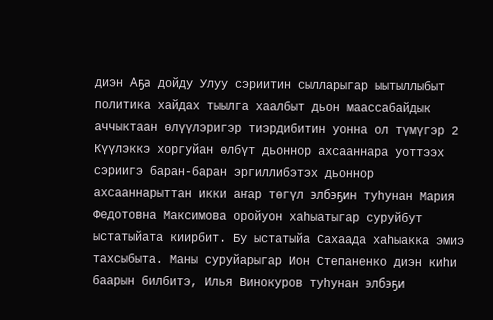диэн Аҕа дойду Улуу сэриитин сылларыгар ыытыллыбыт политика хайдах тыылга хаалбыт дьон маассабайдык аччыктаан өлүүлэригэр тиэрдибитин уонна ол түмүгэр 2 Күүлэккэ хоргуйан өлбүт дьоннор ахсааннара уоттээх сэриигэ баран-баран эргиллибэтэх дьоннор ахсааннарыттан икки аҥар төгүл элбэҕин туһунан Мария Федотовна Максимова оройуон хаһыатыгар суруйбут ыстатыйата киирбит. Бу ыстатыйа Сахаада хаһыакка эмиэ тахсыбыта. Маны суруйарыгар Ион Степаненко диэн киһи баарын билбитэ, Илья Винокуров туһунан элбэҕи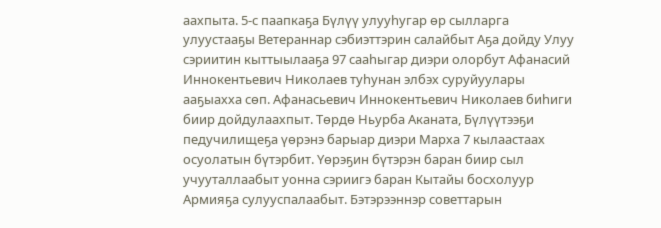аахпыта. 5-с паапкаҕа Бүлүү улууһугар өр сылларга улуустааҕы Ветераннар сэбиэттэрин салайбыт Аҕа дойду Улуу сэриитин кыттыылааҕа 97 сааһыгар диэри олорбут Афанасий Иннокентьевич Николаев туһунан элбэх суруйуулары ааҕыахха сөп. Афанасьевич Иннокентьевич Николаев биһиги биир дойдулаахпыт. Төрдө Ньурба Аканата, Бүлүүтээҕи педучилищеҕа үөрэнэ барыар диэри Марха 7 кылаастаах осуолатын бүтэрбит. Үөрэҕин бүтэрэн баран биир сыл учууталлаабыт уонна сэриигэ баран Кытайы босхолуур Армияҕа сулууспалаабыт. Бэтэрээннэр советтарын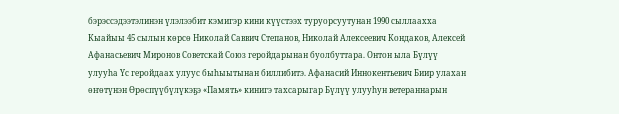бэрэссэдээтэлинэн үлэлээбит кэмигэр кини күүстээх туруорсуутунан 1990 сыллаахха Кыайыы 45 сылын көрсө Николай Саввич Степанов, Николай Алексеевич Кондаков, Алексей Афанасьевич Миронов Советскай Союз геройдарынан буолбуттара. Онтон ыла Бүлүү улууһа Үс геройдаах улуус быһыытынан биллибитэ. Афанасий Иннокентьевич Биир улахан өҥөтүнэн Өрөспүүбүлүкэҕэ «Память» кинигэ тахсарыгар Бүлүү улууһун ветераннарын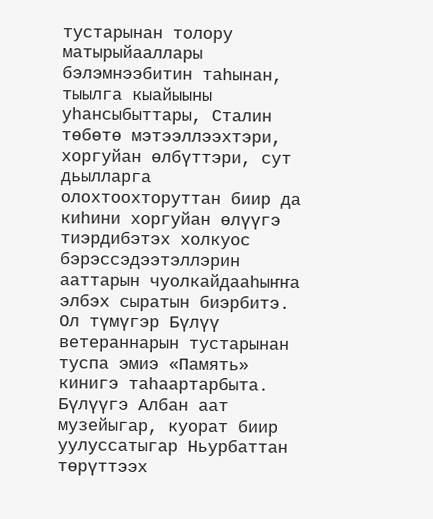тустарынан толору матырыйааллары бэлэмнээбитин таһынан, тыылга кыайыыны уһансыбыттары, Сталин төбөтө мэтээллээхтэри, хоргуйан өлбүттэри, сут дьылларга олохтоохторуттан биир да киһини хоргуйан өлүүгэ тиэрдибэтэх холкуос бэрэссэдээтэллэрин ааттарын чуолкайдааһыҥҥа элбэх сыратын биэрбитэ. Ол түмүгэр Бүлүү ветераннарын тустарынан туспа эмиэ «Память» кинигэ таһаартарбыта. Бүлүүгэ Албан аат музейыгар, куорат биир уулуссатыгар Ньурбаттан төрүттээх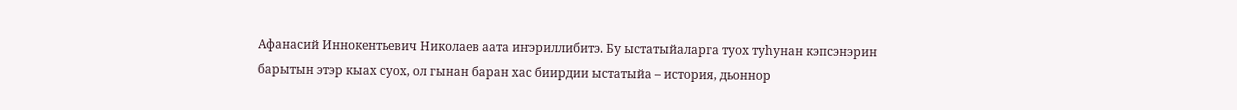Афанасий Иннокентьевич Николаев аата иҥэриллибитэ. Бу ыстатыйаларга туох туһунан кэпсэнэрин барытын этэр кыах суох, ол гынан баран хас биирдии ыстатыйа – история, дьоннор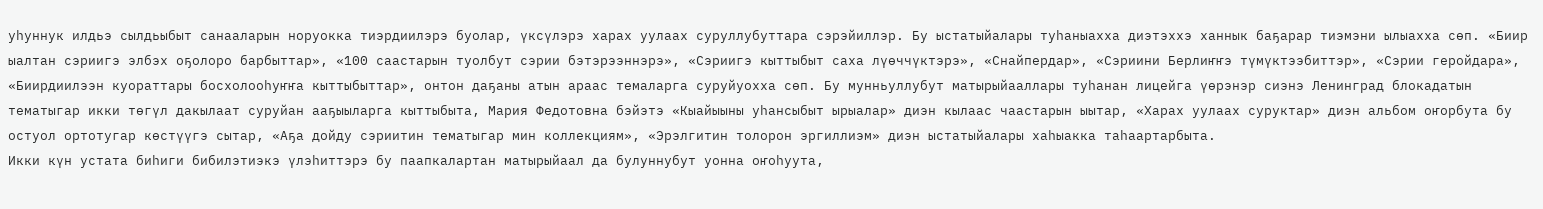уһуннук илдьэ сылдьыбыт санааларын норуокка тиэрдиилэрэ буолар, үксүлэрэ харах уулаах суруллубуттара сэрэйиллэр. Бу ыстатыйалары туһаныахха диэтэххэ ханнык баҕарар тиэмэни ылыахха сөп. «Биир ыалтан сэриигэ элбэх оҕолоро барбыттар», «100 саастарын туолбут сэрии бэтэрээннэрэ», «Сэриигэ кыттыбыт саха лүөччүктэрэ», «Снайпердар», «Сэриини Берлиҥҥэ түмүктээбиттэр», «Сэрии геройдара», «Биирдиилээн куораттары босхолооһуҥҥа кыттыбыттар», онтон даҕаны атын араас темаларга суруйуохха сөп. Бу мунньуллубут матырыйааллары туһанан лицейга үөрэнэр сиэнэ Ленинград блокадатын тематыгар икки төгүл дакылаат суруйан ааҕыыларга кыттыбыта, Мария Федотовна бэйэтэ «Кыайыыны уһансыбыт ырыалар» диэн кылаас чаастарын ыытар, «Харах уулаах суруктар» диэн альбом оҥорбута бу остуол ортотугар көстүүгэ сытар, «Аҕа дойду сэриитин тематыгар мин коллекциям», «Эрэлгитин толорон эргиллиэм» диэн ыстатыйалары хаһыакка таһаартарбыта.
Икки күн устата биһиги бибилэтиэкэ үлэһиттэрэ бу паапкалартан матырыйаал да булуннубут уонна оҥоһуута,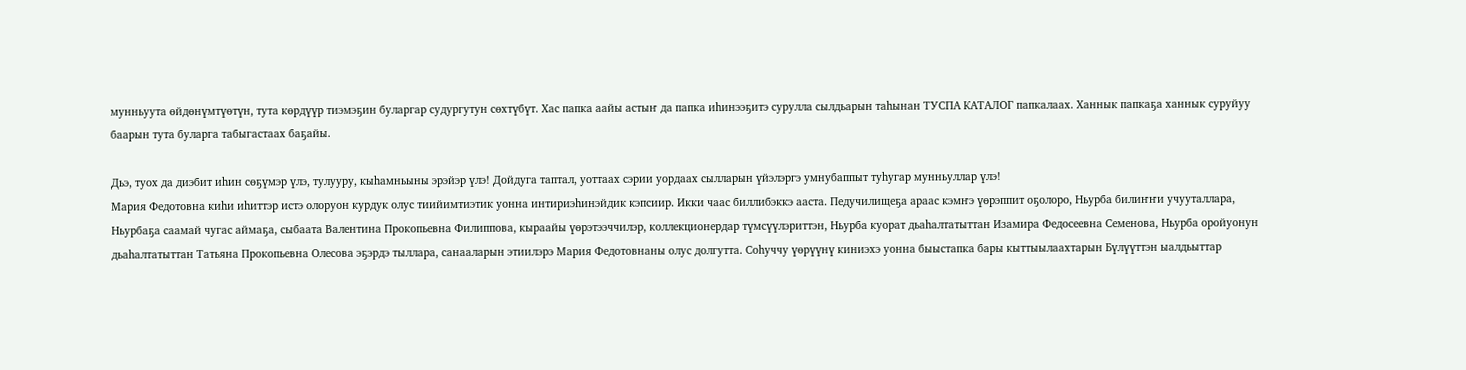мунньуута өйдөнүмтүөтүн, тута көрдүүр тиэмэҕин буларгар судургутун сөхтүбүт. Хас папка аайы астыҥ да папка иһинээҕитэ сурулла сылдьарын таһынан ТУСПА КАТАЛОГ папкалаах. Ханнык папкаҕа ханнык суруйуу баарын тута буларга табыгастаах баҕайы.

Дьэ, туох да диэбит иһин сөҕүмэр үлэ, тулууру, кыһамньыны эрэйэр үлэ! Дойдуга таптал, уоттаах сэрии уордаах сылларын үйэлэргэ умнубаппыт туһугар мунньуллар үлэ!
Мария Федотовна киһи иһиттэр истэ олоруон курдук олус тиийимтиэтик уонна интириэһинэйдик кэпсиир. Икки чаас биллибэккэ ааста. Педучилищеҕа араас кэмҥэ үөрэппит оҕолоро, Ньурба билиҥҥи учууталлара, Ньурбаҕа саамай чугас аймаҕа, сыбаата Валентина Прокопьевна Филиппова, кыраайы үөрэтээччилэр, коллекционердар түмсүүлэриттэн, Ньурба куорат дьаһалтатыттан Изамира Федосеевна Семенова, Ньурба оройуонун дьаһалтатыттан Татьяна Прокопьевна Олесова эҕэрдэ тыллара, санааларын этиилэрэ Мария Федотовнаны олус долгутта. Соһуччу үөрүүнү киниэхэ уонна быыстапка бары кыттыылаахтарын Бүлүүттэн ыалдьыттар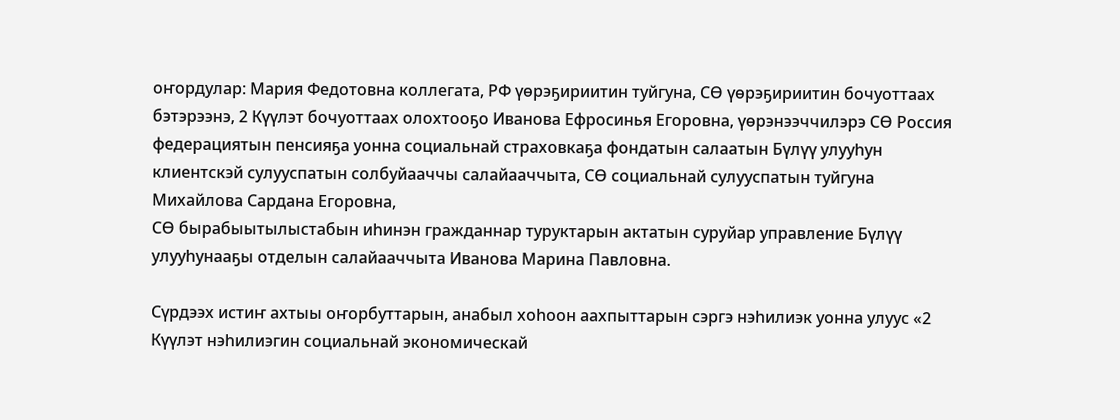оҥордулар: Мария Федотовна коллегата, РФ үөрэҕириитин туйгуна, СӨ үөрэҕириитин бочуоттаах бэтэрээнэ, 2 Күүлэт бочуоттаах олохтооҕо Иванова Ефросинья Егоровна, үөрэнээччилэрэ СӨ Россия федерациятын пенсияҕа уонна социальнай страховкаҕа фондатын салаатын Бүлүү улууһун клиентскэй сулууспатын солбуйааччы салайааччыта, СӨ социальнай сулууспатын туйгуна Михайлова Сардана Егоровна,
СӨ бырабыытылыстабын иһинэн гражданнар туруктарын актатын суруйар управление Бүлүү улууһунааҕы отделын салайааччыта Иванова Марина Павловна.

Сүрдээх истиҥ ахтыы оҥорбуттарын, анабыл хоһоон аахпыттарын сэргэ нэһилиэк уонна улуус «2 Күүлэт нэһилиэгин социальнай экономическай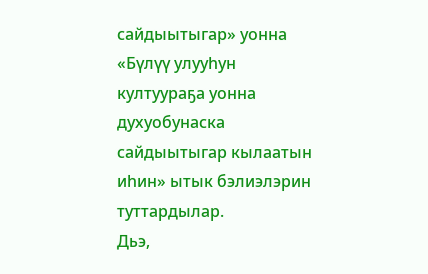сайдыытыгар» уонна «Бүлүү улууһун култуураҕа уонна духуобунаска сайдыытыгар кылаатын иһин» ытык бэлиэлэрин туттардылар.
Дьэ,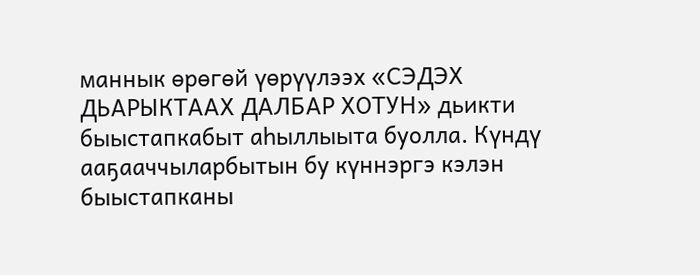маннык өрөгөй үөрүүлээх «СЭДЭХ ДЬАРЫКТААХ ДАЛБАР ХОТУН» дьикти быыстапкабыт аһыллыыта буолла. Күндү ааҕааччыларбытын бу күннэргэ кэлэн быыстапканы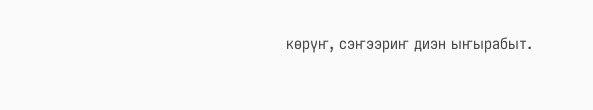көрүҥ, сэҥээриҥ диэн ыҥырабыт.